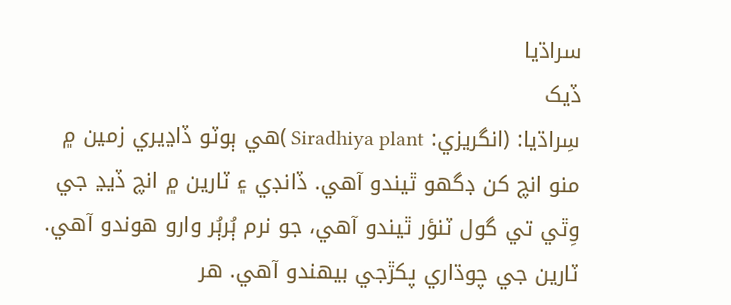سراڌيا
ڏيک
سِراڌيا: (انگريزي: Siradhiya plant )هي ٻوٽو ڏاڍيري زمين ۾ منو انچ کن ڊگهو ٿيندو آهي. ڏانڊي ۽ ٽارين ۾ انچ ڏيڍ جي وِٿي تي گول ٽنؤر ٿيندو آهي، جو نرم ٻُرٻُر وارو هوندو آهي. ٽارين جي چوڌاري پکڙجي بيهندو آهي. هر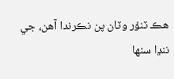هڪ ٽنؤر وٽان پن نڪرندا آهن، جي ننڍا سنها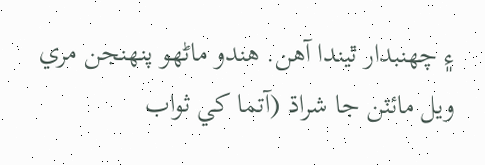۽ چهنبدار ٿيندا آهن. هندو ماڻهو پنهنجن مري ويل مائٽن جا شراڌ (آتما کي ثواب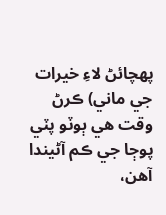پهچائڻ لاءِ خيرات جي ماني) ڪرڻ وقت هي ٻوٽو پٽي پوڄا جي ڪم آڻيندا آهن،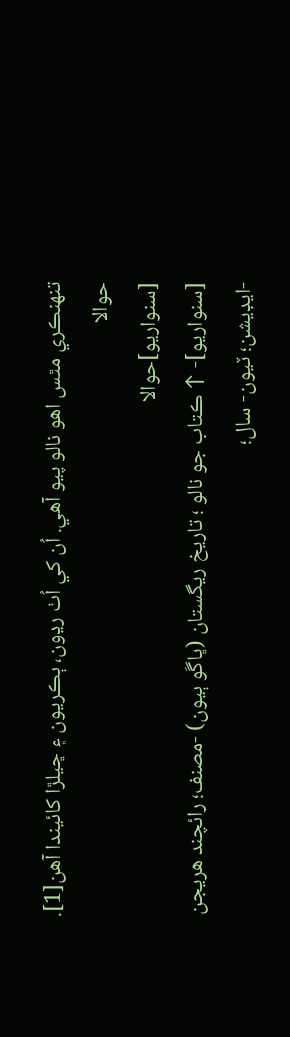تنهنڪري مٿس اهو نالو پيو آهي. اُن کي اُٺ رڍون، ٻڪريون ۽ ڇيلڙا کائيندا آهن[1].
حوالا
[سنواريو]حوالا
[سنواريو]- ↑ ڪتاب جو نالو ؛ تاريخ ريگستان (ڀاڱو ٻيون) -مصنف؛ رائچند هريجن -ايڊيشن؛ ٽيون- سال؛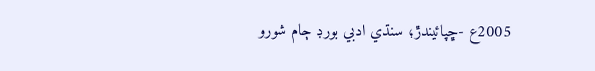2005ع -ڇپائيندڙ؛ سنڌي ادبي بورڊ ڄام شورو